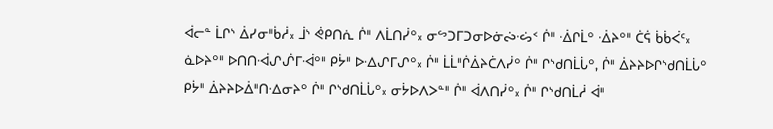ᐋᓕᓐ ᒫᒋᔅ ᐄᓯᓂᐦᑳᓲ᙮ ᒨᔅ ᕚᑭᑎᕇ ᒌᐦ ᐱᒫᑎᓰᐤ᙮ ᓂᔥᑐᒥᑐᓂᐅᓃᔔᐧᔖᑉ ᒌᐦ ᐧᐄᒋᒫᐤ ᐧᐄᔨᐤᐦ ᑖᕌ ᑳᑳᐹᑦ᙮ ᓈᐅᔨᐤᐦ ᐅᑎᑎᐧᐋᔑᔒᒥᐧᐋᐤᐦ ᑭᔮᐦ ᐅᐧᐃᔑᒥᔑᐤ᙮ ᒌᐦ ᒫᒫᐦᒌᐄᔨᑖᐱᓰᐤ ᒌᐦ ᒋᔅᑯᑎᒫᒑᐤ, ᒌᐦ ᐄᔨᔨᐅᒋᔅᑯᑎᒫᒑᐤ ᑭᔮᐦ ᐄᔨᔨᐅᐄᐦᑎᐧᐃᓂᔨᐤ ᒌᐦ ᒋᔅᑯᑎᒫᒑᐤ᙮ ᓂᔮᐅᐱᐳᓐᐦ ᒌᐦ ᐋᐱᑎᓰᐤ᙮ ᒌᐦ ᒋᔅᑯᑎᒫᓲ ᐋᐦ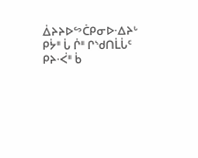ᐄᔨᔨᐅᔥᑖᑭᓂᐅᐧᐃᔨᒡ ᑭᔮᐦ ᒑ ᒌᐦ ᒋᔅᑯᑎᒫᒑᑦ ᑭᔨᐧᐹᐦ ᑳ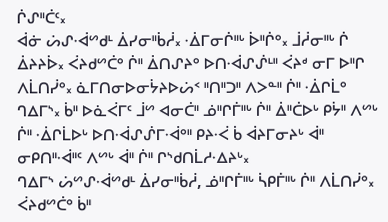ᒌᔑᐦᑖᑦ᙮
ᐋᓃ ᔖᔑᐧᐋᔥᑯᒻ ᐄᓯᓂᐦᑳᓲ᙮ ᐧᐄᒥᓂᒌᐦᒡ ᐆᐦᒌᐤ᙮ ᒨᓲᓂᐦᒡ ᒌ ᐄᔨᔨᐆ᙮ ᐹᔨᑯᔥᑖᐤ ᒌᐦ ᐄᑎᔑᔨᐤ ᐅᑎᐧᐋᔑᔒᒻᐦ ᐹᔨᒄ ᓂᒥ ᐅᐦᒋ ᐱᒫᑎᓰᐤ᙮ ᓈᒥᑎᓂᐅᓂᔮᔨᐅᔖᑉ ᐦᑎᐦᑐᐦ ᐱᐳᓐᐦ ᒌᐦ ᐧᐄᒋᒫᐤ ᒉᐃᒥᔅ᙮ ᑳᐦ ᐅᓈᐹᒥᑦ ᒨᔥ ᐊᓂᑖᐦ ᓅᐦᒋᒦᐦᒡ ᒌᐦ ᐄᐦᑖᐅᒡ ᑭᔮᐦ ᐱᔥᒡ ᒌᐦ ᐧᐄᒋᒫᐅᒡ ᐅᑎᐧᐋᔑᔒᒥᐧᐋᐤᐦ ᑭᔨᐧᐹ ᑳ ᐋᔨᒥᓂᔨᒡ ᐋᐦ ᓂᑭᑎᐦᐧᐋᐦᑦ ᐱᔥᒡ ᐋᐦ ᒌᐦ ᒋᔅᑯᑎᒫᓱᐧᐃᔨᒡ᙮
ᒉᐃᒥᔅ ᔖᔥᔑᐧᐋᔥᑯᒻ ᐄᓯᓂᐦᑳᓲ, ᓅᐦᒋᒦᐦᒡ ᓵᑭᒦᐦᒡ ᒌᐦ ᐱᒫᑎᓰᐤ᙮ ᐹᔨᑯᔥᑖᐤ ᑳᐦ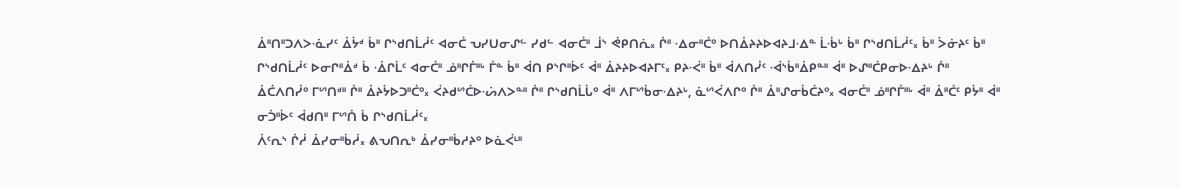ᐄᐦᑎᐦᑐᐱᐳᐧᓈᓯᑦ ᐄᔮᒄ ᑳᐦ ᒋᔅᑯᑎᒫᓲᑦ ᐊᓂᑖ ᕃᓯᑌᓂᔑᓪ ᓯᑯᓪ ᐊᓂᑖᐦ ᒨᔅ ᕚᑭᑎᕇ᙮ ᒌᐦ ᐧᐃᓂᐦᑖᐤ ᐅᑎᐄᔨᔨᐅᐊᔨᒧᐧᐃᓐ ᒫᐧᑳᒡ ᑳᐦ ᒋᔅᑯᑎᒫᓲᑦ᙮ ᑳᐦ ᐴᓃᔨᑦ ᑳᐦ ᒋᔅᑯᑎᒫᓲᑦ ᐅᓂᒋᐦᐄᒄ ᑳ ᐧᐄᒋᒫᑦ ᐊᓂᑖᐦ ᓅᐦᒋᒦᐦᒡ ᒦᓐ ᑳᐦ ᐋᑎ ᑭᔅᒋᐦᐆᑦ ᐋᐦ ᐄᔨᔨᐅᐊᔨᒥᑦ᙮ ᑭᔨᐧᐹᐦ ᑳᐦ ᐋᐱᑎᓰᑦ ᐧᐋᔅᑳᐦᐄᑭᓐᐦ ᐋᐦ ᐅᔑᐦᑖᑭᓂᐅᐧᐃᔨᒡ ᒌᐦ ᐄᑖᐱᑎᓰᐤ ᒥᔥᑎᒄᐦ ᒌᐦ ᐄᔨᔮᐅᑐᐦᑖᐤ᙮ ᐹᔨᑯᔥᑖᐅᐧᔖᐱᐳᓐᐦ ᒌᐦ ᒋᔅᑯᑎᒫᒑᐤ ᐋᐦ ᐱᒥᔥᑳᓂᐧᐃᔨᒡ, ᓈᔥᐹᐱᒋᐤ ᒌᐦ ᐄᐦᔑᓂᑳᑖᔨᐤ᙮ ᐊᓂᑖᐦ ᓅᐦᒋᒦᐦᒡ ᐋᐦ ᐄᐦᑖᑦ ᑭᔮᐦ ᐋᐦ ᓂᑑᐦᐆᑦ ᐋᑯᑎᐦ ᒥᔥᑏ ᑳ ᒋᔅᑯᑎᒫᓲᑦ᙮
ᐲᑦᕆᔅ ᒌᓲ ᐄᓯᓂᐦᑳᓲ᙮ ᕕᕃᑎᕆᒃ ᐄᓯᓂᐦᑳᓱᔨᐤ ᐅᓈᐹᒻᐦ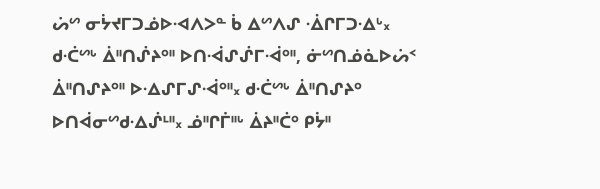ᔖᔥ ᓂᔮᔪᒥᑐᓅᐅᐧᐊᐱᐳᓐ ᑳ ᐃᔥᐱᔑ ᐧᐄᒋᒥᑐᐧᐃᒡ᙮ ᑯᐧᑖᔥᒡ ᐄᐦᑎᔒᔨᐤᐦ ᐅᑎᐧᐋᔑᔒᒥᐧᐋᐤᐦ, ᓃᔥᑎᓅᓈᐅᔖᑉ ᐄᐦᑎᔑᔨᐤᐦ ᐅᐧᐃᔑᒥᔑᐧᐋᐤᐦ᙮ ᑯᐧᑖᔥᒡ ᐄᐦᑎᔑᔨᐤ ᐅᑎᐋᓂᔥᑯᐧᐃᔒᒻᐦ᙮ ᓅᐦᒋᒦᐦᒡ ᐄᔨᐦᑖᐤ ᑭᔮᐦ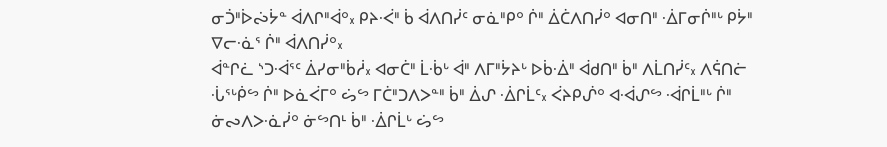ᓂᑑᐦᐆᔔᔮᓐ ᐋᐱᒋᐦᐋᐤ᙮ ᑭᔨᐧᐹᐦ ᑳ ᐋᐱᑎᓰᑦ ᓂᓈᐦᑭᐤ ᒌᐦ ᐄᑖᐱᑎᓰᐤ ᐊᓂᑎᐦ ᐧᐄᒥᓂᒌᐦᒡ ᑭᔮᐦ ᐁᓕᐧᓈᕐ ᒌᐦ ᐋᐱᑎᓰᐤ᙮
ᐋᓐᒋᓛ ᔅᑐᐧᐋᕐᑦ ᐄᓯᓂᐦᑳᓲ᙮ ᐊᓂᑖᐦ ᒫᐧᑳᒡ ᐋᐦ ᐱᒥᐦᔮᔨᒡ ᐅᑳᐧᐄᐦ ᐋᑯᑎᐦ ᑳᐦ ᐱᒫᑎᓰᑦ᙮ ᐱᕌᑎᓖ ᐧᒑᕐᒡᑮᔥ ᒌᐦ ᐅᓈᐹᒥᐤ ᔖᔥ ᒥᑖᐦᑐᐱᐳᓐᐦ ᑳᐦ ᐄᔑ ᐧᐄᒋᒫᑦ᙮ ᐹᔨᑭᔒᐤ ᐊᐧᐋᔑᔥ ᐧᐋᒋᒫᐦᒡ ᒌᐦ ᓃᔓᐱᐳᐧᓈᓰᐤ ᓃᔥᑎᒻ ᑳᐦ ᐧᐄᒋᒫᒡ ᔖᔥ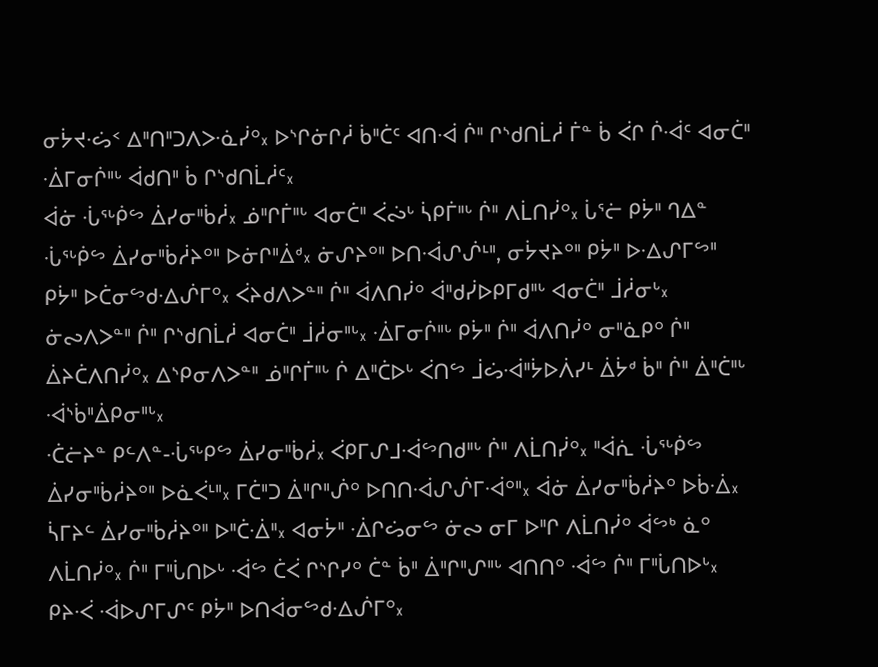ᓂᔮᔪᐧᔖᑉ ᐃᐦᑎᐦᑐᐱᐳᐧᓈᓰᐤ᙮ ᐅᔅᒋᓃᒋᓲ ᑳᐦᑖᑦ ᐊᑎᐧᐋ ᒌᐦ ᒋᔅᑯᑎᒫᓲ ᒦᓐ ᑳ ᐹᒋ ᒌᐧᐋᑦ ᐊᓂᑖᐦ ᐧᐄᒥᓂᒌᐦᒡ ᐋᑯᑎᐦ ᑳ ᒋᔅᑯᑎᒫᓲᑦ᙮
ᐋᓃ ᐧᒑᕐᒡᑮᔥ ᐄᓯᓂᐦᑳᓲ᙮ ᓅᐦᒋᒦᐦᒡ ᐊᓂᑖᐦ ᐹᔔᒡ ᓵᑭᒦᐦᒡ ᒌᐦ ᐱᒫᑎᓰᐤ᙮ ᒑᕐᓖ ᑭᔮᐦ ᒉᐃᓐ ᐧᒑᕐᒡᑮᔥ ᐄᓯᓂᐦᑳᓲᔨᐤᐦ ᐅᓃᒋᐦᐄᒄ᙮ ᓃᔑᔨᐤᐦ ᐅᑎᐧᐋᔑᔒᒻᐦ, ᓂᔮᔪᔨᐤᐦ ᑭᔮᐦ ᐅᐧᐃᔑᒥᔥᐦ ᑭᔮᐦ ᐅᑖᓂᔥᑯᐧᐃᔒᒥᐤ᙮ ᐹᔨᑯᐱᐳᓐᐦ ᒌᐦ ᐋᐱᑎᓰᐤ ᐋᐦᑯᓰᐅᑭᒥᑯᐦᒡ ᐊᓂᑖᐦ ᒨᓲᓂᒡ᙮ ᓃᔓᐱᐳᓐᐦ ᒌᐦ ᒋᔅᑯᑎᒫᓲ ᐊᓂᑖᐦ ᒨᓲᓂᐦᒡ᙮ ᐧᐄᒥᓂᒌᐦᒡ ᑭᔮᐦ ᒌᐦ ᐋᐱᑎᓰᐤ ᓂᐦᓈᑭᐤ ᒌᐦ ᐄᔨᑖᐱᑎᓰᐤ᙮ ᐃᔅᑭᓂᐱᐳᓐᐦ ᓅᐦᒋᒦᐦᒡ ᒌ ᐃᐦᑖᐅᒡ ᐹᑎᔥ ᒨᔖᐧᐋᐦᔮᐅᐲᓯᒻ ᐄᔮᒄ ᑳᐦ ᒌᐦ ᐄᐦᑖᐦᒡ ᐧᐋᔅᑳᐦᐄᑭᓂᐦᒡ᙮
ᐧᑖᓖᔨᓐ ᑭᓪᐱᓐ-ᐧᒑᕐᒡᑭᔥ ᐄᓯᓂᐦᑳᓲ᙮ ᐹᑭᒥᔑᒧᐧᐋᔥᑎᑯᐦᒡ ᒌᐦ ᐱᒫᑎᓰᐤ᙮ ᐦᐋᕇ ᐧᒑᕐᒡᑮᔥ ᐄᓯᓂᐦᑳᓲᔨᐤᐦ ᐅᓈᐹᒻᐦ᙮ ᒥᑖᐦᑐ ᐄᐦᒋᐦᔒᐤ ᐅᑎᑎᐧᐋᔑᔒᒥᐧᐋᐤᐦ᙮ ᐋᓃ ᐄᓯᓂᐦᑳᓲᔨᐤ ᐅᑳᐧᐄ᙮ ᓵᒥᔨᓪ ᐄᓯᓂᐦᑳᓲᔨᐤᐦ ᐅᐦᑖᐧᐄᐦ᙮ ᐊᓂᔮᐦ ᐧᐄᒋᔖᓂᔥ ᓃᔓ ᓂᒥ ᐅᐦᒋ ᐱᒫᑎᓰᐤ ᐋᔥᒃ ᓈᐤ ᐱᒫᑎᓰᐤ᙮ ᒌᐦ ᒥᐦᒑᑎᐅᒡ ᐧᐋᔥ ᑖᐹ ᒋᔅᒋᓯᐤ ᑖᓐ ᑳᐦ ᐄᐦᒋᐦᔑᐦᒡ ᐊᑎᑎᐤ ᐧᐋᔥ ᒌᐦ ᒥᐦᒑᑎᐅᒡ᙮ ᑭᔨᐧᐹ ᐧᐋᐅᔑᒥᔑᑦ ᑭᔮᐦ ᐅᑎᐋᓂᔥᑯᐧᐃᔒᒥᐤ᙮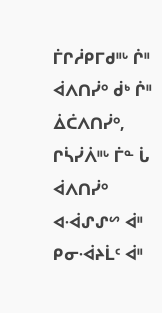ᒦᒋᓲᑭᒥᑯᐦᒡ ᒌᐦ ᐋᐱᑎᓰᐤ ᑰᒃ ᒌᐦ ᐄᑖᐱᑎᓰᐤ, ᒋᓵᓰᐲᐦᒡ ᒦᓐ ᒑ ᐋᐱᑎᓰᐤ ᐊᐧᐋᔑᔑᔥ ᐋᐦ ᑭᓂᐧᐋᔨᒫᑦ ᐋᐦ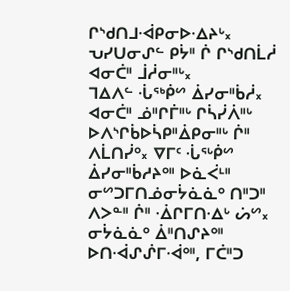ᒋᔅᑯᑎᒧᐧᐋᑭᓂᐅᐧᐃᔨᒡ᙮ ᕃᓯᑌᓂᔑᓪ ᑭᔮᐦ ᒌ ᒋᔅᑯᑎᒫᓲ ᐊᓂᑖᐦ ᒨᓲᓂᐦᒡ᙮
ᒣᐃᐱᓪ ᐧᒑᕐᒃᑮᔥ ᐄᓯᓂᐦᑳᓲ᙮ ᐊᓂᑖᐦ ᓅᐦᒋᒦᐦᒡ ᒋᓵᓰᐲᐦᒡ ᐅᐱᔅᒋᑳᐅᓵᑭᐦᐄᑭᓂᐦᒡ ᒌᐦ ᐱᒫᑎᓰᐤ᙮ ᐁᒥᑦ ᐧᒑᕐᒡᑮᔥ ᐄᓯᓂᐦᑳᓱᔨᐤᐦ ᐅᓈᐹᒻᐦ ᓂᔥᑐᒥᑎᓅᓂᔮᓈᓈᐤ ᑎᐦᑐᐦ ᐱᐳᓐᐦ ᒌᐦ ᐧᐄᒋᒥᑎᐧᐃᒡ ᔖᔥ᙮ ᓂᔮᓈᓈᐤ ᐄᐦᑎᔑᔨᐤᐦ ᐅᑎᐧᐋᔑᔒᒥᐧᐋᐤᐦ, ᒥᑖᐦᑐ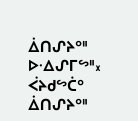ᐄᑎᔑᔨᐤᐦ ᐅᐧᐃᔑᒥᔥᐦ᙮ ᐹᔨᑯᔥᑖᐤ ᐄᑎᔑᔨᐤᐦ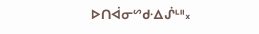ᐅᑎᐋᓂᔥᑯᐧᐃᔒᒻᐦ᙮